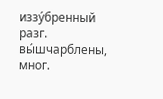иззу́бренный разг. вы́шчарблены, мног.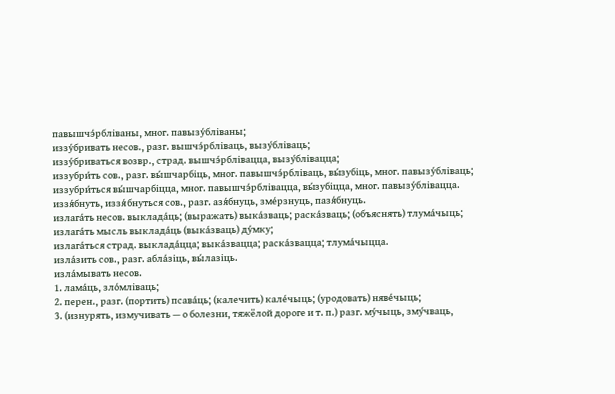павышчэ́рбліваны, мног. павызу́бліваны;
иззу́бривать несов., разг. вышчэ́рбліваць, вызу́бліваць;
иззу́бриваться возвр., страд. вышчэ́рблівацца, вызу́блівацца;
иззубри́ть сов., разг. вы́шчарбіць, мног. павышчэ́рбліваць, вы́зубіць, мног. павызу́бліваць;
иззубри́ться вы́шчарбіцца, мног. павышчэ́рблівацца, вы́зубіцца, мног. павызу́блівацца.
иззя́бнуть, иззя́бнуться сов., разг. азя́бнуць, зме́рзнуць, пазя́бнуць.
излага́ть несов. выклада́ць; (выражать) выка́зваць; раска́зваць; (объяснять) тлума́чыць;
излага́ть мысль выклада́ць (выка́зваць) ду́мку;
излага́ться страд. выклада́цца; выка́звацца; раска́звацца; тлума́чыцца.
изла́зить сов., разг. абла́зіць, вы́лазіць.
изла́мывать несов.
1. лама́ць, зло́мліваць;
2. перен., разг. (портить) псава́ць; (калечить) кале́чыць; (уродовать) няве́чыць;
3. (изнурять, измучивать — о болезни, тяжёлой дороге и т. п.) разг. му́чыць, зму́чваць,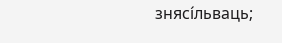знясі́льваць;